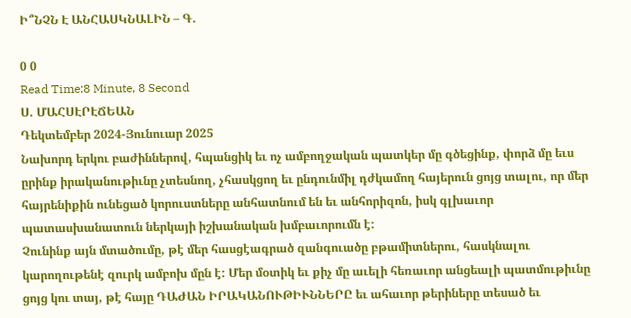Ի՞ՆՉՆ Է ԱՆՀԱՍԿՆԱԼԻՆ – Գ.

0 0
Read Time:8 Minute, 8 Second
Ս. ՄԱՀՍԷՐԷՃԵԱՆ
Դեկտեմբեր 2024-Յունուար 2025
Նախորդ երկու բաժիններով, հպանցիկ եւ ոչ ամբողջական պատկեր մը գծեցինք, փորձ մը եւս ըրինք իրականութիւնը չտեսնող, չհասկցող եւ ընդունմիլ դժկամող հայերուն ցոյց տալու, որ մեր հայրենիքին ունեցած կորուստները անհատնում են եւ անհորիզոն, իսկ գլխաւոր պատասխանատուն ներկայի իշխանական խմբաւորումն է:
Չունինք այն մտածումը, թէ մեր հասցէագրած զանգուածը բթամիտներու, հասկնալու կարողութենէ զուրկ ամբոխ մըն է: Մեր մօտիկ եւ քիչ մը աւելի հեռաւոր անցեալի պատմութիւնը ցոյց կու տայ, թէ հայը ԴԱԺԱՆ ԻՐԱԿԱՆՈՒԹԻՒՆՆԵՐԸ եւ ահաւոր թերիները տեսած եւ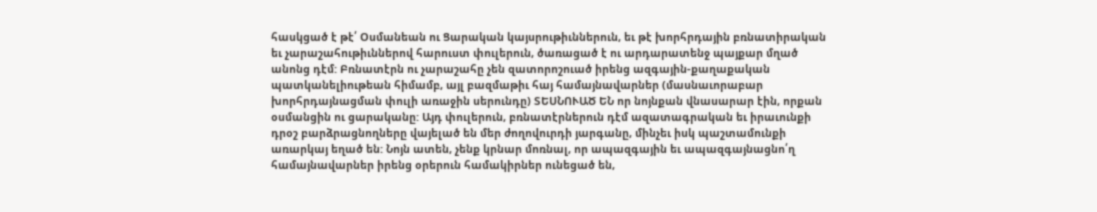հասկցած է թէ՛ Օսմանեան ու Ցարական կայսրութիւններուն, եւ թէ խորհրդային բռնատիրական եւ չարաշահութիւններով հարուստ փուլերուն, ծառացած է ու արդարատենջ պայքար մղած անոնց դէմ: Բռնատէրն ու չարաշահը չեն զատորոշուած իրենց ազգային-քաղաքական պատկանելիութեան հիմամբ, այլ բազմաթիւ հայ համայնավարներ (մասնաւորաբար խորհրդայնացման փուլի առաջին սերունդը) ՏԵՍՆՈՒԱԾ ԵՆ որ նոյնքան վնասարար էին, որքան օսմանցին ու ցարականը: Այդ փուլերուն, բռնատէրներուն դէմ ազատագրական եւ իրաւունքի դրօշ բարձրացնողները վայելած են մեր ժողովուրդի յարգանը, մինչեւ իսկ պաշտամունքի առարկայ եղած են: Նոյն ատեն, չենք կրնար մոռնալ, որ ապազգային եւ ապազգայնացնո՛ղ համայնավարներ իրենց օրերուն համակիրներ ունեցած են,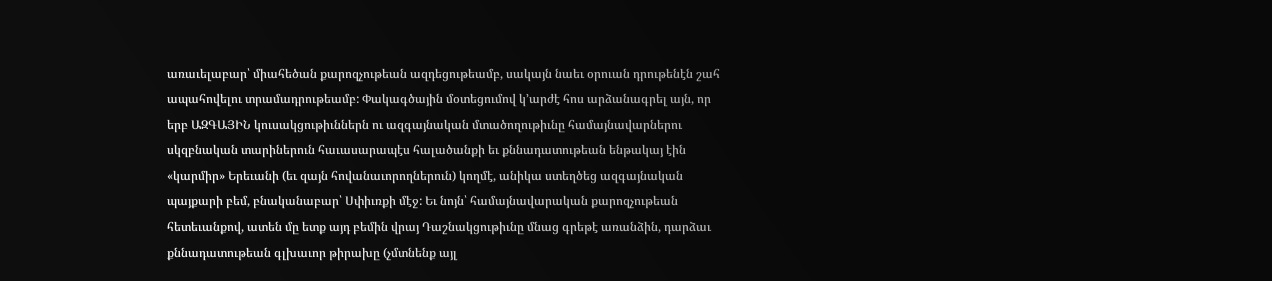առաւելաբար՝ միահեծան քարոզչութեան ազդեցութեամբ, սակայն նաեւ օրուան դրութենէն շահ ապահովելու տրամադրութեամբ: Փակագծային մօտեցումով կ’արժէ հոս արձանագրել այն, որ երբ ԱԶԳԱՅԻՆ կուսակցութիւններն ու ազգայնական մտածողութիւնը համայնավարներու սկզբնական տարիներուն հաւասարապէս հալածանքի եւ քննադատութեան ենթակայ էին «կարմիր» Երեւանի (եւ զայն հովանաւորողներուն) կողմէ, անիկա ստեղծեց ազգայնական պայքարի բեմ, բնականաբար՝ Սփիւռքի մէջ: Եւ նոյն՝ համայնավարական քարոզչութեան հետեւանքով, ատեն մը ետք այդ բեմին վրայ Դաշնակցութիւնը մնաց գրեթէ առանձին, դարձաւ քննադատութեան գլխաւոր թիրախը (չմտնենք այլ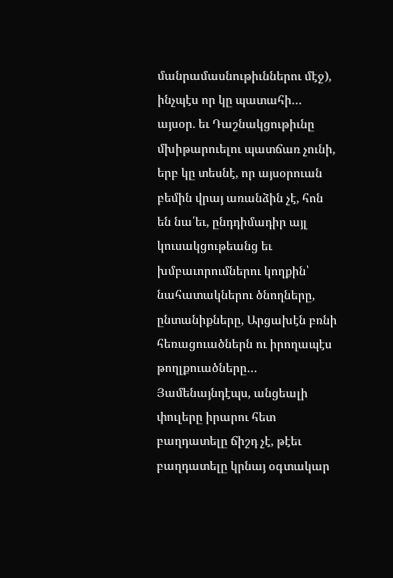մանրամասնութիւններու մէջ), ինչպէս որ կը պատահի… այսօր. եւ Դաշնակցութիւնը մխիթարուելու պատճառ չունի, երբ կը տեսնէ, որ այսօրուան բեմին վրայ առանձին չէ, հոն են նա՛եւ, ընդդիմադիր այլ կուսակցութեանց եւ խմբաւորումներու կողքին՝ նահատակներու ծնողները, ընտանիքները, Արցախէն բռնի հեռացուածներն ու իրողապէս թողլքուածները…
Յամենայնդէպս, անցեալի փուլերը իրարու հետ բաղդատելը ճիշդ չէ, թէեւ բաղդատելը կրնայ օգտակար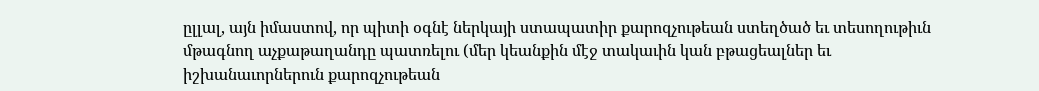ըլլալ, այն իմաստով, որ պիտի օգնէ ներկայի ստապատիր քարոզչութեան ստեղծած եւ տեսողութիւն մթագնող աչքաթաղանդը պատռելու (մեր կեանքին մէջ տակաւին կան բթացեալներ եւ իշխանաւորներուն քարոզչութեան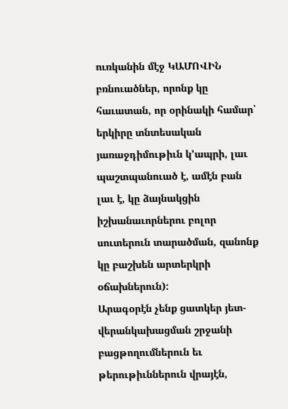ուռկանին մէջ ԿԱՄՈՎԻՆ բռնուածներ, որոնք կը հաւատան, որ օրինակի համար՝ երկիրը տնտեսական յառաջդիմութիւն կ’ապրի, լաւ պաշտպանուած է, ամէն բան լաւ է, կը ձայնակցին իշխանաւորներու բոլոր սուտերուն տարածման, զանոնք կը բաշխեն արտերկրի օճախներուն):
Արագօրէն չենք ցատկեր յետ-վերանկախացման շրջանի բացթողումներուն եւ թերութիւններուն վրայէն,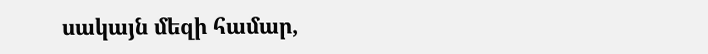սակայն մեզի համար,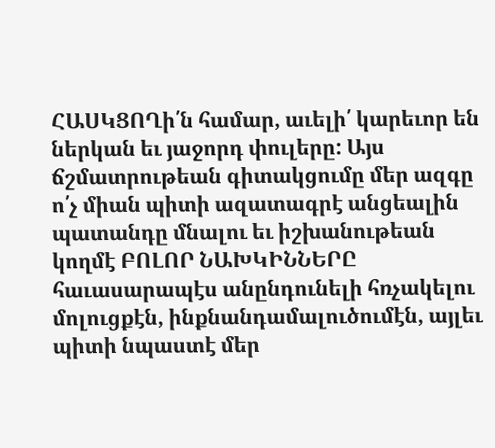ՀԱՍԿՑՈՂի՛ն համար, աւելի՛ կարեւոր են ներկան եւ յաջորդ փուլերը: Այս ճշմատրութեան գիտակցումը մեր ազգը ո՛չ միան պիտի ազատագրէ անցեալին պատանդը մնալու եւ իշխանութեան կողմէ ԲՈԼՈՐ ՆԱԽԿԻՆՆԵՐԸ հաւասարապէս անընդունելի հռչակելու մոլուցքէն, ինքնանդամալուծումէն, այլեւ պիտի նպաստէ մեր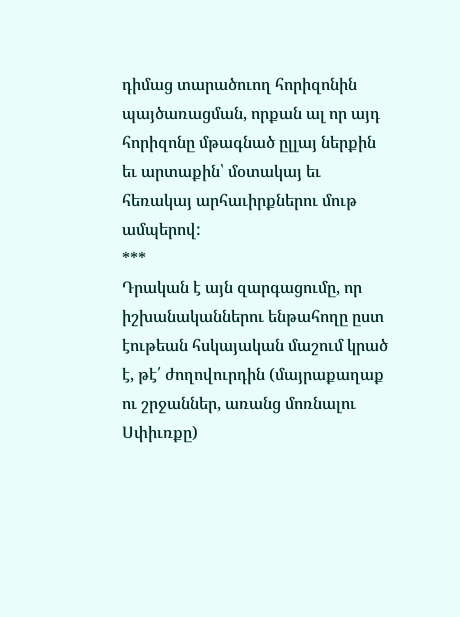դիմաց տարածուող հորիզոնին պայծառացման, որքան ալ որ այդ հորիզոնը մթագնած ըլլայ ներքին եւ արտաքին՝ մօտակայ եւ հեռակայ արհաւիրքներու մութ ամպերով:
***
Դրական է այն զարգացումը, որ իշխանականներու ենթահողը ըստ էութեան հսկայական մաշում կրած է, թէ՛ ժողովուրդին (մայրաքաղաք ու շրջաններ, առանց մոռնալու Սփիւռքը)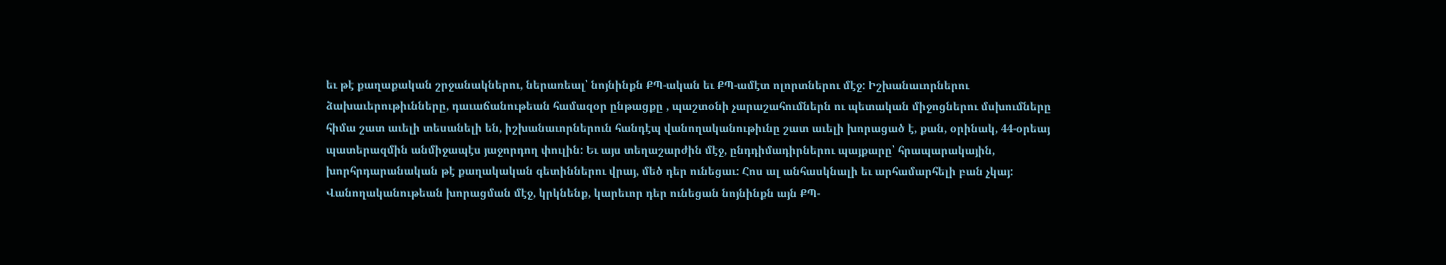եւ թէ քաղաքական շրջանակներու, ներառեալ՝ նոյնինքն ՔՊ-ական եւ ՔՊ-ամէտ ոլորտներու մէջ: Իշխանաւորներու ձախաւերութիւնները, դաւաճանութեան համազօր ընթացքը , պաշտօնի չարաշահումներն ու պետական միջոցներու մսխումները հիմա շատ աւելի տեսանելի են, իշխանաւորներուն հանդէպ վանողականութիւնը շատ աւելի խորացած է, քան, օրինակ, 44-օրեայ պատերազմին անմիջապէս յաջորդող փուլին: Եւ այս տեղաշարժին մէջ, ընդդիմադիրներու պայքարը՝ հրապարակային, խորհրդարանական թէ քաղակական գետիններու վրայ, մեծ դեր ունեցաւ: Հոս ալ անհասկնալի եւ արհամարհելի բան չկայ: Վանողականութեան խորացման մէջ, կրկնենք, կարեւոր դեր ունեցան նոյնինքն այն ՔՊ-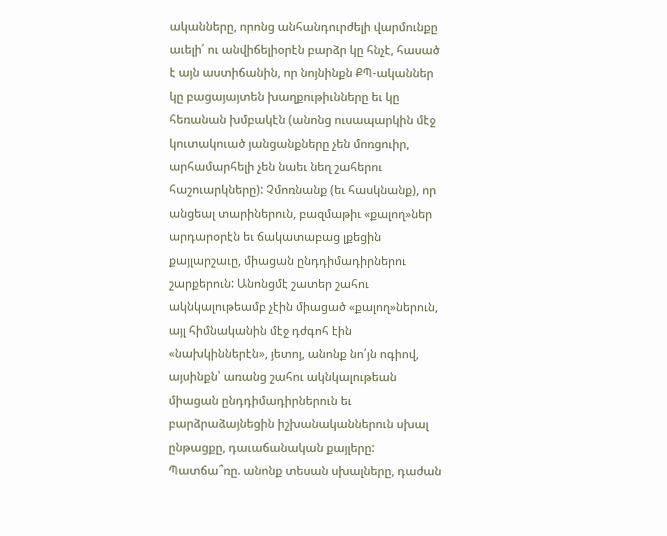ականները, որոնց անհանդուրժելի վարմունքը աւելի՛ ու անվիճելիօրէն բարձր կը հնչէ, հասած է այն աստիճանին, որ նոյնինքն ՔՊ-ականներ կը բացայայտեն խաղքութիւնները եւ կը հեռանան խմբակէն (անոնց ուսապարկին մէջ կուտակուած յանցանքները չեն մոռցուիր, արհամարհելի չեն նաեւ նեղ շահերու հաշուարկները): Չմոռնանք (եւ հասկնանք), որ անցեալ տարիներուն, բազմաթիւ «քալող»ներ արդարօրէն եւ ճակատաբաց լքեցին քայլարշաւը, միացան ընդդիմադիրներու շարքերուն: Անոնցմէ շատեր շահու ակնկալութեամբ չէին միացած «քալող»ներուն, այլ հիմնականին մէջ դժգոհ էին «նախկիններէն», յետոյ, անոնք նո՛յն ոգիով, այսինքն՝ առանց շահու ակնկալութեան միացան ընդդիմադիրներուն եւ բարձրաձայնեցին իշխանականներուն սխալ ընթացքը, դաւաճանական քայլերը: Պատճա՞ռը. անոնք տեսան սխալները, դաժան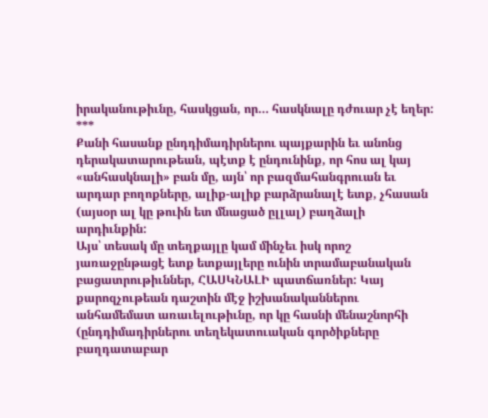իրականութիւնը, հասկցան, որ… հասկնալը դժուար չէ եղեր:
***
Քանի հասանք ընդդիմադիրներու պայքարին եւ անոնց դերակատարութեան, պէտք է ընդունինք, որ հոս ալ կայ «անհասկնալի» բան մը, այն՝ որ բազմահանգրուան եւ արդար բողոքները, ալիք-ալիք բարձրանալէ ետք, չհասան (այսօր ալ կը թուին ետ մնացած ըլլալ) բաղձալի արդիւնքին:
Այս՝ տեսակ մը տեղքայլը կամ մինչեւ իսկ որոշ յառաջընթացէ ետք ետքայլերը ունին տրամաբանական բացատրութիւններ, ՀԱՍԿՆԱԼԻ պատճառներ: Կայ քարոզչութեան դաշտին մէջ իշխանականներու անհամեմատ առաւելութիւնը, որ կը հասնի մենաշնորհի (ընդդիմադիրներու տեղեկատուական գործիքները բաղդատաբար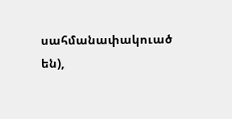սահմանափակուած են),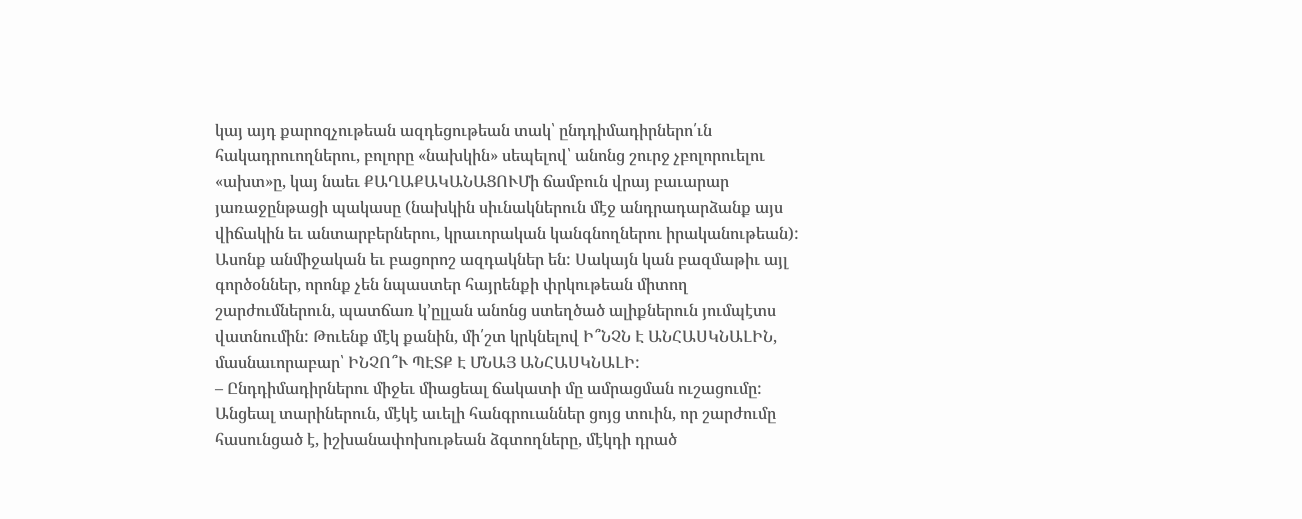կայ այդ քարոզչութեան ազդեցութեան տակ՝ ընդդիմադիրներո՛ւն հակադրուողներու, բոլորը «նախկին» սեպելով՝ անոնց շուրջ չբոլորուելու «ախտ»ը, կայ նաեւ ՔԱՂԱՔԱԿԱՆԱՑՈՒՄի ճամբուն վրայ բաւարար յառաջընթացի պակասը (նախկին սիւնակներուն մէջ անդրադարձանք այս վիճակին եւ անտարբերներու, կրաւորական կանգնողներու իրականութեան): Ասոնք անմիջական եւ բացորոշ ազդակներ են: Սակայն կան բազմաթիւ այլ գործօններ, որոնք չեն նպաստեր հայրենքի փրկութեան միտող շարժումներուն, պատճառ կ’ըլլան անոնց ստեղծած ալիքներուն յումպէտս վատնումին: Թուենք մէկ քանին, մի՛շտ կրկնելով Ի՞ՆՉՆ Է ԱՆՀԱՍԿՆԱԼԻՆ, մասնաւորաբար՝ ԻՆՉՈ՞Ւ ՊԷՏՔ Է ՄՆԱՅ ԱՆՀԱՍԿՆԱԼԻ:
– Ընդդիմադիրներու միջեւ միացեալ ճակատի մը ամրացման ուշացումը: Անցեալ տարիներուն, մէկէ աւելի հանգրուաններ ցոյց տուին, որ շարժումը հասունցած է, իշխանափոխութեան ձգտողները, մէկդի դրած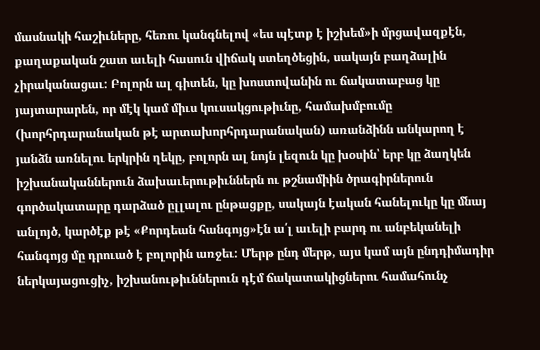մասնակի հաշիւները, հեռու կանգնելով «ես պէտք է իշխեմ»ի մրցավազքէն, քաղաքական շատ աւելի հասուն վիճակ ստեղծեցին, սակայն բաղձալին չիրականացաւ: Բոլորն ալ գիտեն, կը խոստովանին ու ճակատաբաց կը յայտարարեն, որ մէկ կամ միւս կուսակցութիւնը, համախմբումը (խորհրդարանական թէ արտախորհրդարանական) առանձինն անկարող է յանձն առնելու երկրին ղեկը, բոլորն ալ նոյն լեզուն կը խօսին՝ երբ կը ձաղկեն իշխանականներուն ձախաւերութիւններն ու թշնամիին ծրագիրներուն գործակատարը դարձած ըլլալու ընթացքը, սակայն էական հանելուկը կը մնայ անլոյծ, կարծէք թէ «Քորդեան հանգոյց»էն ա՛լ աւելի բարդ ու անբեկանելի հանգոյց մը դրուած է բոլորին առջեւ: Մերթ ընդ մերթ, այս կամ այն ընդդիմադիր ներկայացուցիչ, իշխանութիւններուն դէմ ճակատակիցներու համահունչ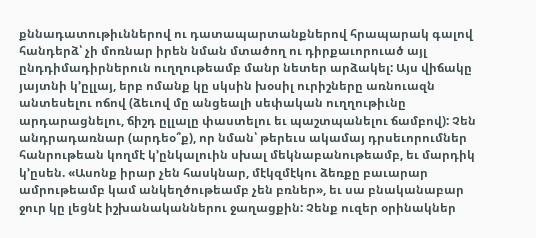քննադատութիւններով ու դատապարտանքներով հրապարակ գալով հանդերձ՝ չի մոռնար իրեն նման մտածող ու դիրքաւորուած այլ ընդդիմադիրներուն ուղղութեամբ մանր նետեր արձակել: Այս վիճակը յայտնի կ’ըլլայ, երբ ոմանք կը սկսին խօսիլ ուրիշները առնուազն անտեսելու ոճով (ձեւով մը անցեալի սեփական ուղղութիւնը արդարացնելու, ճիշդ ըլլալը փաստելու եւ պաշտպանելու ճամբով): Չեն անդրադառնար (արդեօ՞ք), որ նման՝ թերեւս ակամայ դրսեւորումներ հանրութեան կողմէ կ’ընկալուին սխալ մեկնաբանութեամբ, եւ մարդիկ կ’ըսեն. «Ասոնք իրար չեն հասկնար, մէկզմէկու ձեռքը բաւարար ամրութեամբ կամ անկեղծութեամբ չեն բռներ», եւ սա բնականաբար ջուր կը լեցնէ իշխանականներու ջաղացքին: Չենք ուզեր օրինակներ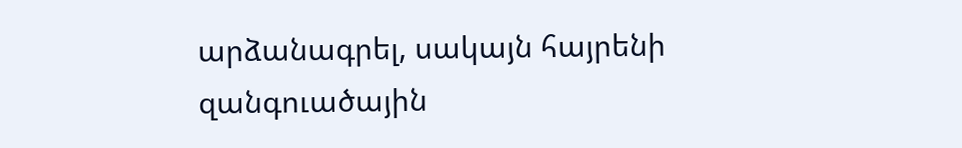արձանագրել, սակայն հայրենի զանգուածային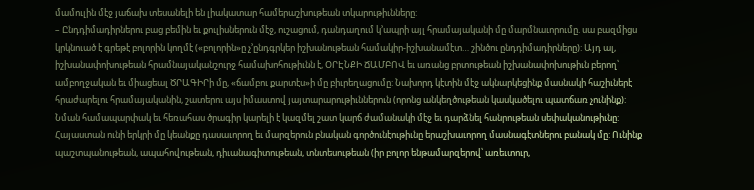մամուլին մէջ յաճախ տեսանելի են լիակատար համերաշխութեան տկարութիւնները:
– Ընդդիմադիրներու բաց բեմին եւ քուլիսներուն մէջ, ուշացում, դանդաղում կ’ապրի այլ հրամայականի մը մարմնաւորումը. սա բազմիցս կրկնուած է գրեթէ բոլորին կողմէ («բոլորին»ը չ’ընդգրկեր իշխանութեան համակիր-իշխանամէտ… շինծու ընդդիմադիրները): Այդ ալ, իշխանափոխութեան հրամնայականշուրջ համախոհութիւնն է, ՕՐԷՆՔԻ ՃԱՄԲՈՎ եւ առանց բրտութեան իշխանափոխութիւն բերող՝ ամբողջական եւ միացեալ ԾՐԱԳԻՐի մը, «ճամբու քարտէս»ի մը բիւրեղացումը: Նախորդ կէտին մէջ ակնարկեցինք մասնակի հաշիւներէ հրաժարելու հրամայականին, շատերու այս իմաստով յայտարարութիւններուն (որոնց անկեղծութեան կասկածելու պատճառ չունինք): Նման համապարփակ եւ հեռահաս ծրագիր կարելի է կազմել շատ կարճ ժամանակի մէջ եւ դարձնել հանրութեան սեփականութիւնը: Հայաստան ունի երկրի մը կեանքը դասաւորող եւ մարզերուն բնական գործունէութիւնը երաշխաւորող մասնագէտներու բանակ մը: Ունինք պաշտպանութեան, ապահովութեան, դիւանագիտութեան, տնտեսութեան (իր բոլոր ենթամարզերով՝ առեւտուր,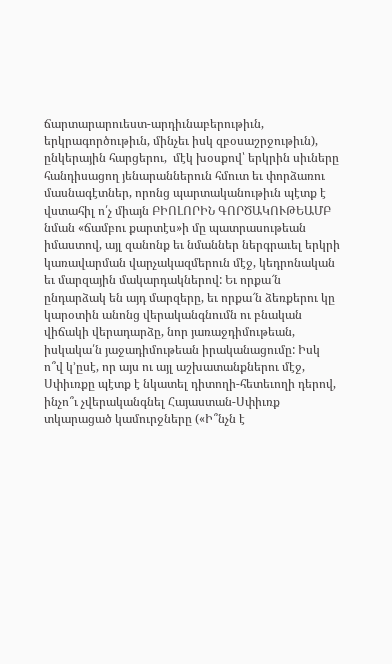ճարտարարուեստ-արդիւնաբերութիւն, երկրագործութիւն, մինչեւ իսկ զբօսաշրջութիւն), ընկերային հարցերու,  մէկ խօսքով՝ երկրին սիւները հանդիսացող յենարաններուն հմուտ եւ փորձառու մասնագէտներ, որոնց պարտականութիւն պէտք է վստահիլ ո՛չ միայն ԲԻՈԼՈՐԻՆ ԳՈՐԾԱԿՈՒԹԵԱՄԲ նման «ճամբու քարտէս»ի մը պատրասութեան իմաստով, այլ զանոնք եւ նմաններ ներգրաւել երկրի կառավարման վարչակազմերուն մէջ, կեդրոնական եւ մարզային մակարդակներով: Եւ որքա՜ն ընդարձակ են այդ մարզերը, եւ որքա՜ն ձեռքերու կը կարօտին անոնց վերականգնումն ու բնական վիճակի վերադարձը, նոր յառաջդիմութեան, իսկակա՛ն յաջադիմութեան իրականացումը: Իսկ ո՞վ կ’ըսէ, որ այս ու այլ աշխատանքներու մէջ, Սփիւռքը պէտք է նկատել դիտողի-հետեւողի դերով, ինչո՞ւ չվերականգնել Հայաստան-Սփիւռք տկարացած կամուրջները («Ի՞նչն է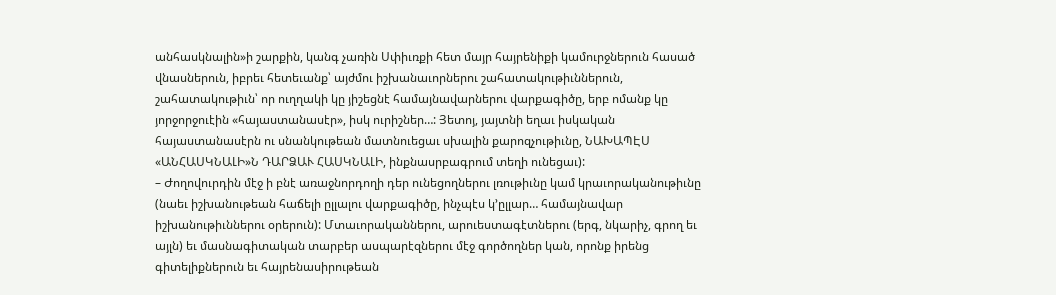անհասկնալին»ի շարքին, կանգ չառին Սփիւռքի հետ մայր հայրենիքի կամուրջներուն հասած վնասներուն, իբրեւ հետեւանք՝ այժմու իշխանաւորներու շահատակութիւններուն, շահատակութիւն՝ որ ուղղակի կը յիշեցնէ համայնավարներու վարքագիծը, երբ ոմանք կը յորջորջուէին «հայաստանասէր», իսկ ուրիշներ…: Յետոյ, յայտնի եղաւ իսկական հայաստանասէրն ու սնանկութեան մատնուեցաւ սխալին քարոզչութիւնը, ՆԱԽԱՊԷՍ «ԱՆՀԱՍԿՆԱԼԻ»Ն ԴԱՐՁԱՒ ՀԱՍԿՆԱԼԻ, ինքնասրբագրում տեղի ունեցաւ):
– Ժողովուրդին մէջ ի բնէ առաջնորդողի դեր ունեցողներու լռութիւնը կամ կրաւորականութիւնը (նաեւ իշխանութեան հաճելի ըլլալու վարքագիծը, ինչպէս կ’ըլլար… համայնավար իշխանութիւններու օրերուն): Մտաւորականներու, արուեստագէտներու (երգ, նկարիչ, գրող եւ այլն) եւ մասնագիտական տարբեր ասպարէզներու մէջ գործողներ կան, որոնք իրենց գիտելիքներուն եւ հայրենասիրութեան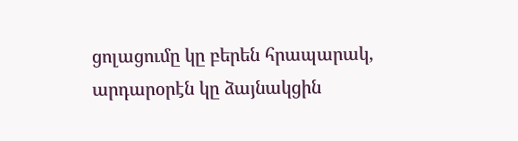ցոլացումը կը բերեն հրապարակ, արդարօրէն կը ձայնակցին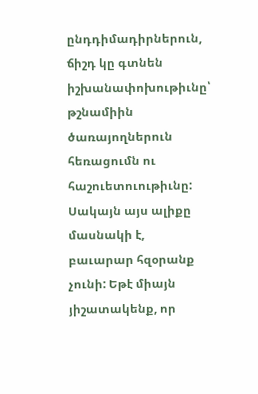ընդդիմադիրներուն, ճիշդ կը գտնեն իշխանափոխութիւնը՝ թշնամիին ծառայողներուն հեռացումն ու հաշուետուութիւնը: Սակայն այս ալիքը մասնակի է, բաւարար հզօրանք չունի: Եթէ միայն յիշատակենք, որ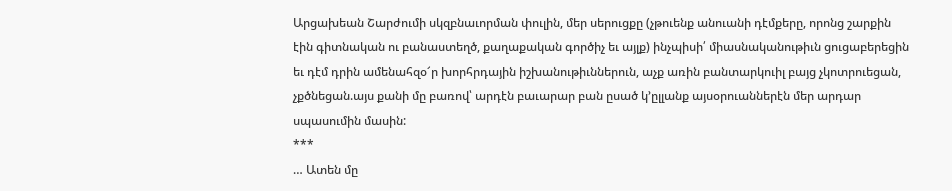Արցախեան Շարժումի սկզբնաւորման փուլին, մեր սերուցքը (չթուենք անուանի դէմքերը, որոնց շարքին էին գիտնական ու բանաստեղծ, քաղաքական գործիչ եւ այլք) ինչպիսի՛ միասնականութիւն ցուցաբերեցին եւ դէմ դրին ամենահզօ՜ր խորհրդային իշխանութիւններուն, աչք առին բանտարկուիլ բայց չկոտրուեցան, չքծնեցան.այս քանի մը բառով՝ արդէն բաւարար բան ըսած կ’ըլլանք այսօրուաններէն մեր արդար սպասումին մասին:
***
… Ատեն մը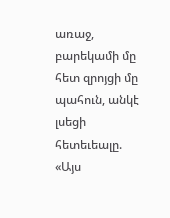առաջ, բարեկամի մը հետ զրոյցի մը պահուն, անկէ լսեցի հետեւեալը. «Այս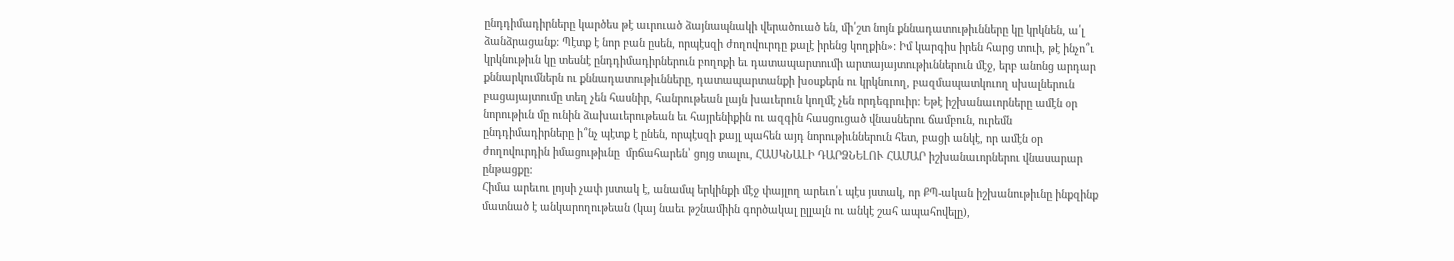ընդդիմադիրները կարծես թէ աւրուած ձայնապնակի վերածուած են, մի՛շտ նոյն քննադատութիւնները կը կրկնեն, ա՛լ ձանձրացանք: Պէտք է նոր բան ըսեն, որպէսզի ժողովուրդը քալէ իրենց կողքին»: Իմ կարգիս իրեն հարց տուի, թէ ինչո՞ւ կրկնութիւն կը տեսնէ ընդդիմադիրներուն բողոքի եւ դատապարտումի արտայայտութիւններուն մէջ, երբ անոնց արդար քննարկումներն ու քննադատութիւնները, դատապարտանքի խօսքերն ու կրկնուող, բազմապատկուող սխալներուն բացայայտումը տեղ չեն հասնիր, հանրութեան լայն խաւերուն կողմէ չեն որդեգրուիր: Եթէ իշխանաւորները ամէն օր նորութիւն մը ունին ձախաւերութեան եւ հայրենիքին ու ազգին հասցուցած վնասներու ճամբուն, ուրեմն ընդդիմադիրները ի՞նչ պէտք է ընեն, որպէսզի քայլ պահեն այդ նորութիւններուն հետ, բացի անկէ, որ ամէն օր ժողովուրդին իմացութիւնը  մրճահարեն՝ ցոյց տալու, ՀԱՍԿՆԱԼԻ ԴԱՐՁՆԵԼՈՒ ՀԱՄԱՐ իշխանաւորներու վնասարար ընթացքը:
Հիմա արեւու լոյսի չափ յստակ է, անամպ երկինքի մէջ փայլող արեւո՛ւ պէս յստակ, որ ՔՊ-ական իշխանութիւնը ինքզինք մատնած է անկարողութեան (կայ նաեւ թշնամիին գործակալ ըլլալն ու անկէ շահ ապահովելը),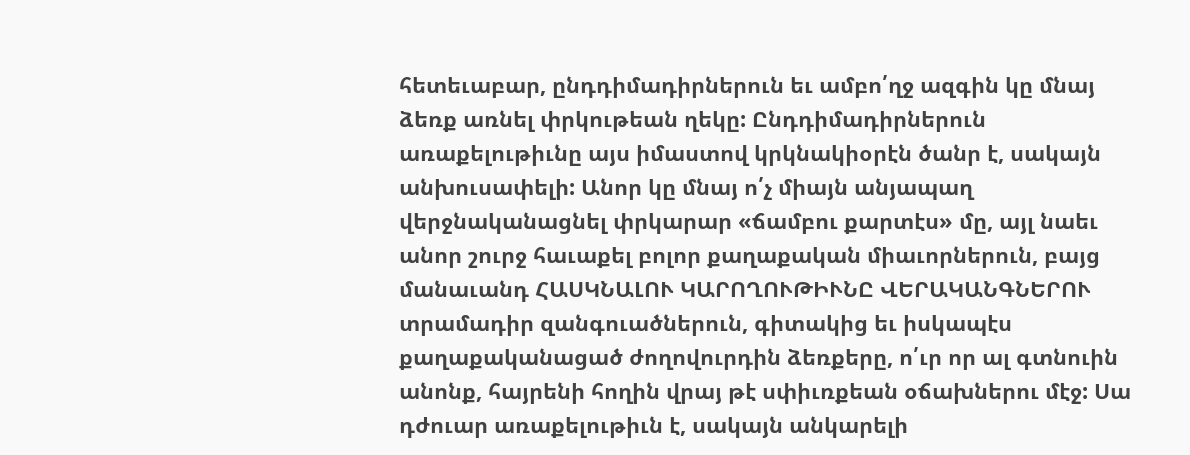հետեւաբար, ընդդիմադիրներուն եւ ամբո՛ղջ ազգին կը մնայ ձեռք առնել փրկութեան ղեկը: Ընդդիմադիրներուն առաքելութիւնը այս իմաստով կրկնակիօրէն ծանր է, սակայն անխուսափելի: Անոր կը մնայ ո՛չ միայն անյապաղ վերջնականացնել փրկարար «ճամբու քարտէս» մը, այլ նաեւ անոր շուրջ հաւաքել բոլոր քաղաքական միաւորներուն, բայց մանաւանդ ՀԱՍԿՆԱԼՈՒ ԿԱՐՈՂՈՒԹԻՒՆԸ ՎԵՐԱԿԱՆԳՆԵՐՈՒ տրամադիր զանգուածներուն, գիտակից եւ իսկապէս քաղաքականացած ժողովուրդին ձեռքերը, ո՛ւր որ ալ գտնուին անոնք, հայրենի հողին վրայ թէ սփիւռքեան օճախներու մէջ: Սա դժուար առաքելութիւն է, սակայն անկարելի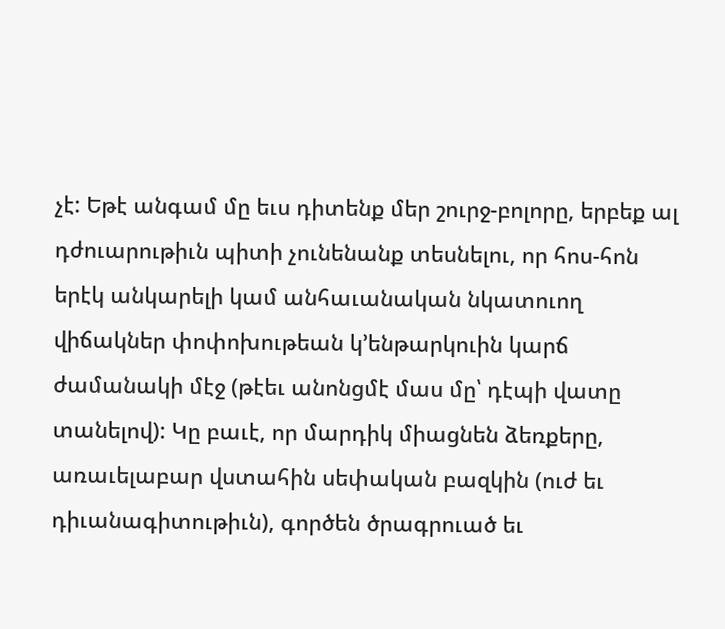չէ: Եթէ անգամ մը եւս դիտենք մեր շուրջ-բոլորը, երբեք ալ դժուարութիւն պիտի չունենանք տեսնելու, որ հոս-հոն երէկ անկարելի կամ անհաւանական նկատուող վիճակներ փոփոխութեան կ’ենթարկուին կարճ ժամանակի մէջ (թէեւ անոնցմէ մաս մը՝ դէպի վատը տանելով): Կը բաւէ, որ մարդիկ միացնեն ձեռքերը, առաւելաբար վստահին սեփական բազկին (ուժ եւ դիւանագիտութիւն), գործեն ծրագրուած եւ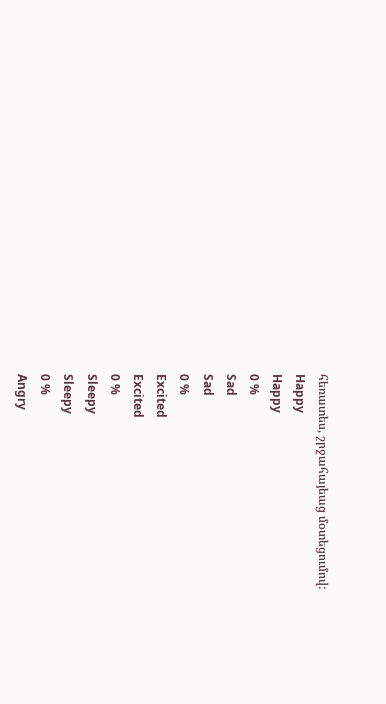հեռատես, շրջահայեաց մօտեցումով:
Happy
Happy
0 %
Sad
Sad
0 %
Excited
Excited
0 %
Sleepy
Sleepy
0 %
Angry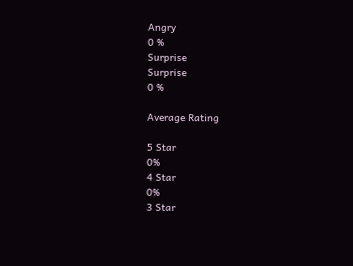Angry
0 %
Surprise
Surprise
0 %

Average Rating

5 Star
0%
4 Star
0%
3 Star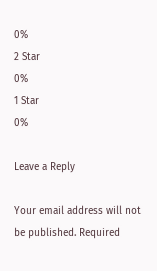0%
2 Star
0%
1 Star
0%

Leave a Reply

Your email address will not be published. Required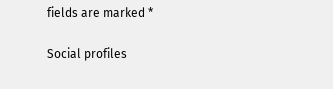fields are marked *

Social profiles